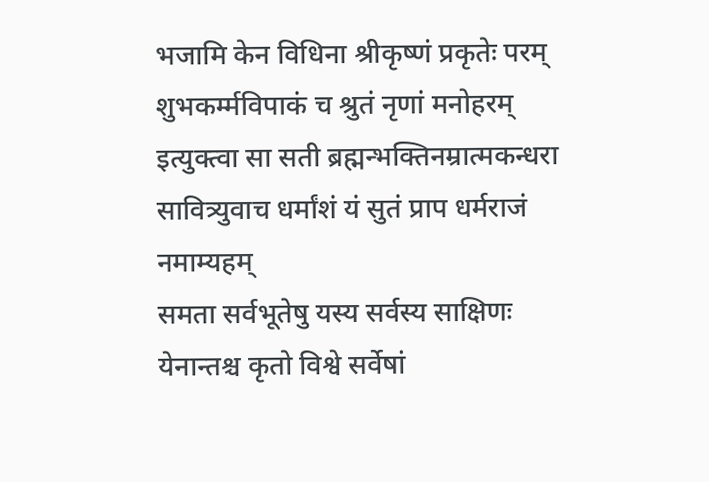भजामि केन विधिना श्रीकृष्णं प्रकृतेः परम्
शुभकर्म्मविपाकं च श्रुतं नृणां मनोहरम्
इत्युक्त्वा सा सती ब्रह्मन्भक्तिनम्रात्मकन्धरा
सावित्र्युवाच धर्मांशं यं सुतं प्राप धर्मराजं नमाम्यहम्
समता सर्वभूतेषु यस्य सर्वस्य साक्षिणः
येनान्तश्च कृतो विश्वे सर्वेषां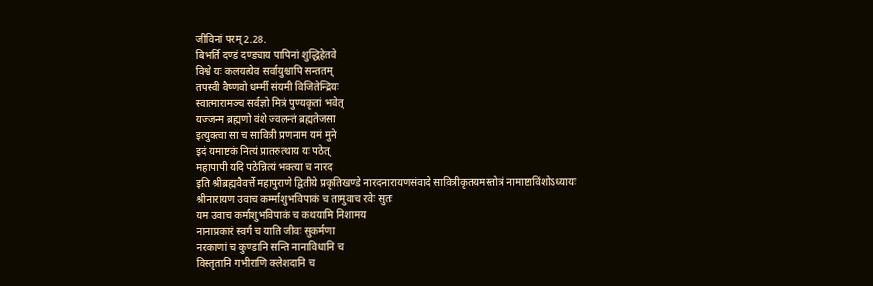जीविनां परम् 2.28.
बिभर्ति दण्डं दण्ड्याय पापिनां शुद्धिहेतवे
विश्वे यः कलयत्येव सर्वायुश्चापि सन्ततम्
तपस्वी वैष्णवो धर्म्मी संयमी विजितेन्द्रियः
स्वात्मारामञ्च सर्वज्ञो मित्रं पुण्यकृतां भवेत्
यज्जन्म ब्रह्मणो वंशे ज्वलन्तं ब्रह्मतेजसा
इत्युक्त्वा सा च सावित्री प्रणनाम यमं मुने
इदं यमाष्टकं नित्यं प्रातरुत्थाय यः पठेत्
महापापी यदि पठेन्नित्यं भक्त्या च नारद
इति श्रीब्रह्मवैवर्त्ते महापुराणे द्वितीये प्रकृतिखण्डे नारदनारायणसंवादे सावित्रीकृतयमस्तोत्रं नामाष्टाविंशोऽध्यायः
श्रीनारायण उवाच कर्म्माशुभविपाकं च तामुवाच रवेः सुतः
यम उवाच कर्माशुभविपाकं च कथयामि निशामय
नानाप्रकारं स्वर्गं च याति जीवः सुकर्मणा
नरकाणां च कुण्डानि सन्ति नानाविधानि च
विस्तृतानि गभीराणि क्लेशदानि च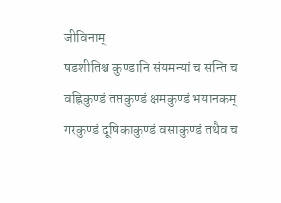जीविनाम्
षडशीतिश्च कुण्डानि संयमन्यां च सन्ति च
वह्निकुण्डं तप्तकुण्डं क्षमकुण्डं भयानकम्
गरकुण्डं दूषिकाकुण्डं वसाकुण्डं तथैव च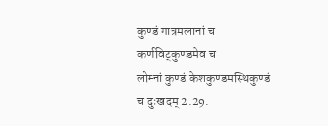कुण्डं गात्रमलानां च कर्णविट्कुण्डमेव च
लोम्नां कुण्डं केशकुण्डमस्थिकुण्डं च दुःखदम् 2.29.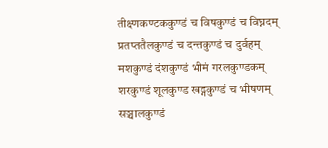तीक्ष्णकण्टककुण्डं च विषकुण्डं च विघ्नदम्
प्रतप्ततैलकुण्डं च दन्तकुण्डं च दुर्वहम्
मशकुण्डं दंशकुण्डं भीमं गरलकुण्डकम्
शरकुण्डं शूलकुण्ड खड्गकुण्डं च भीषणम्
सञ्चालकुण्डं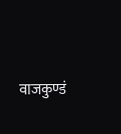वाजकुण्डं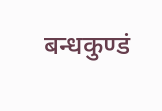बन्धकुण्डं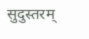सुदुस्तरम्